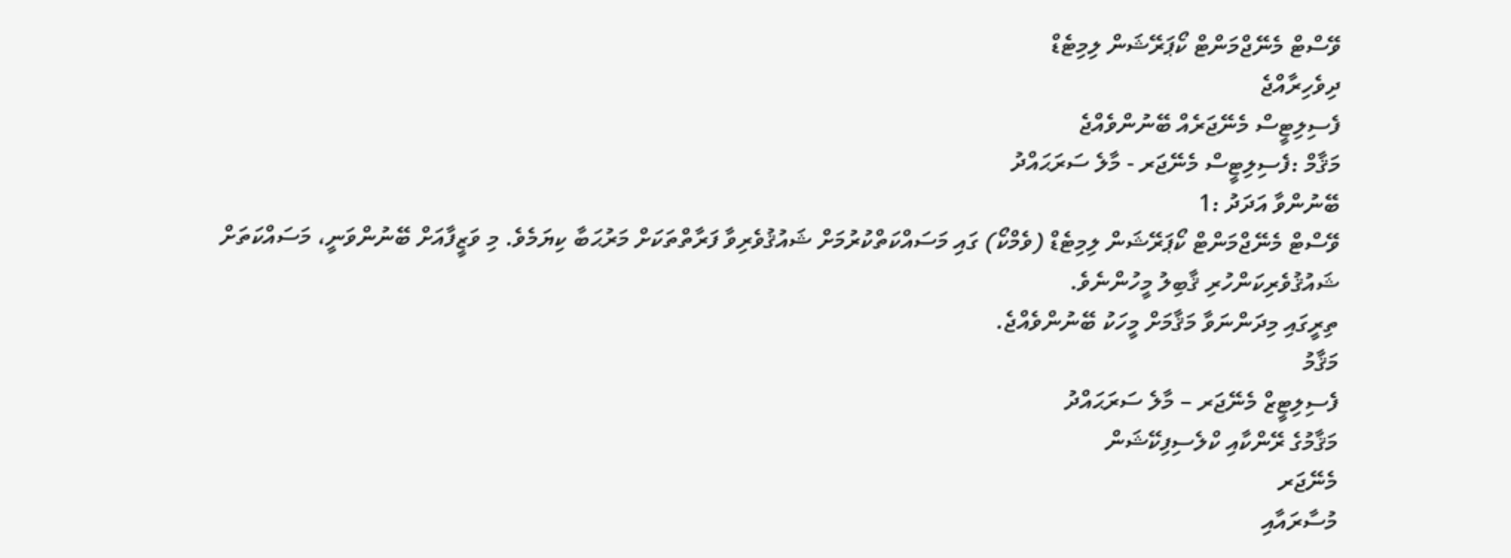ވޭސްޓް މެނޭޖްމަންޓް ކޯޕަރޭޝަން ލިމިޓެޑް
ދިވެހިރާއްޖެ
ފެސިލިޓީސް މެނޭޖަރެއް ބޭނުންވެއްޖެ
މަޤާމް :ފެސިލިޓީސް މެނޭޖަރ - މާލެ ސަރަޙައްދު
ބޭނުންވާ އަދަދު :1
ވޭސްޓް މެނޭޖްމަންޓް ކޯޕަރޭޝަން ލިމިޓެޑް (ވެމްކޯ) ގައި މަސައްކަތްކުރުމަށް ޝައުޤުވެރިވާ ފަރާތްތަކަށް މަރުޙަބާ ކިޔަމެވެ. މި ވަޒީފާއަށް ބޭނުންވަނީ، މަސައްކަތަށް ޝައުޤުވެރިކަންހުރި ޤާބިލު މީހުންނެވެ.
ތިރީގައި މިދަންނަވާ މަޤާމަށް މީހަކު ބޭނުންވެއްޖެ.
މަޤާމު
ފެސިލިޓީޒް މެނޭޖަރ – މާލެ ސަރަޙައްދު
މަޤާމުގެ ރޭންކާއި ކްލެސިފިކޭޝަން
މެނޭޖަރ
މުސާރައާއި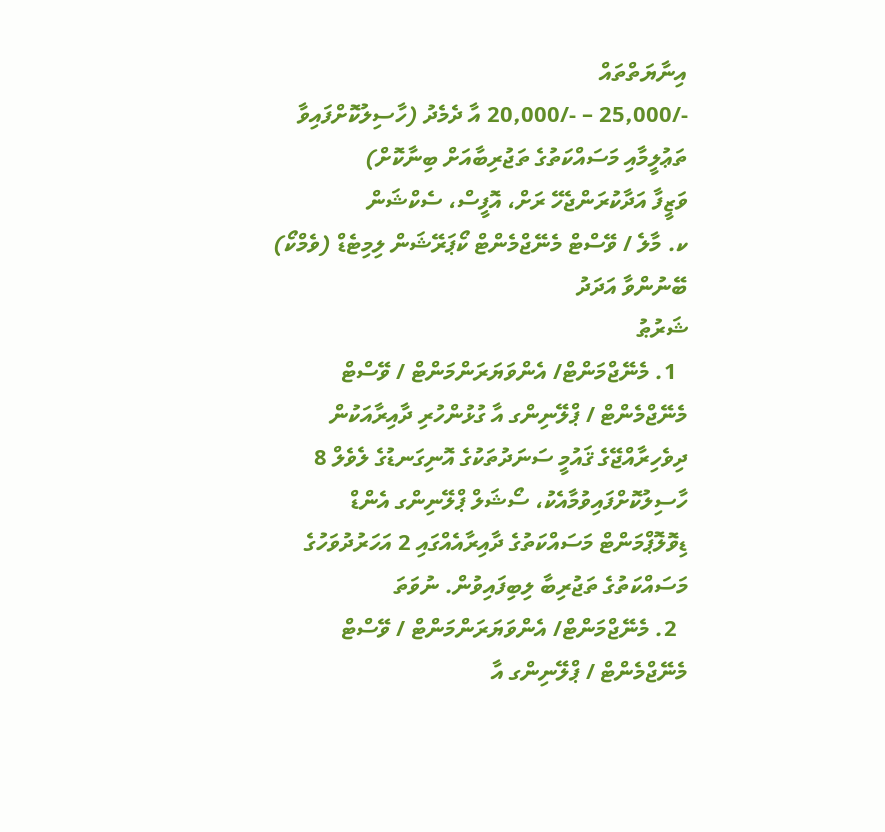އިނާޔަތްތައް
-/25,000 – -/20,000 އާ ދެމެދު (ހާސިލުކޮށްފައިވާ ތަޢުލީމާއި މަސައްކަތުގެ ތަޖުރިބާއަށް ބިނާކޮށް)
ވަޒީފާ އަދާކުރަންޖެހޭ ރަށް، އޮފީސް، ސެކްޝަން
ކ. މާލެ / ވޭސްޓް މެނޭޖްމެންޓް ކޯޕަރޭޝަން ލިމިޓެޑް (ވެމްކޯ)
ބޭނުންވާ އަދަދު
ޝަރުޠު
  1. މެނޭޖްމަންޓް/ އެންވަޔަރަންމަންޓް / ވޭސްޓް މެނޭޖްމެންޓް / ޕްލޭނިންގ އާ ގުޅުންހުރި ދާއިރާއަކުން ދިވެހިރާއްޖޭގެ ޤައުމީ ސަނަދުތަކުގެ އޮނިގަނޑުގެ ލެވެލް 8 ހާސިލުކޮށްފައިވުމާއެކު، ސޯޝަލް ޕްލޭނިންގ އެންޑް ޑިވޮލޮޕްމަންޓް މަސައްކަތުގެ ދާއިރާއެއްގައި 2 އަހަރުދުވަހުގެ މަސައްކަތުގެ ތަޖުރިބާ ލިބިފައިވުން. ނުވަތަ
  2. މެނޭޖްމަންޓް/ އެންވަޔަރަންމަންޓް / ވޭސްޓް މެނޭޖްމެންޓް / ޕްލޭނިންގ އާ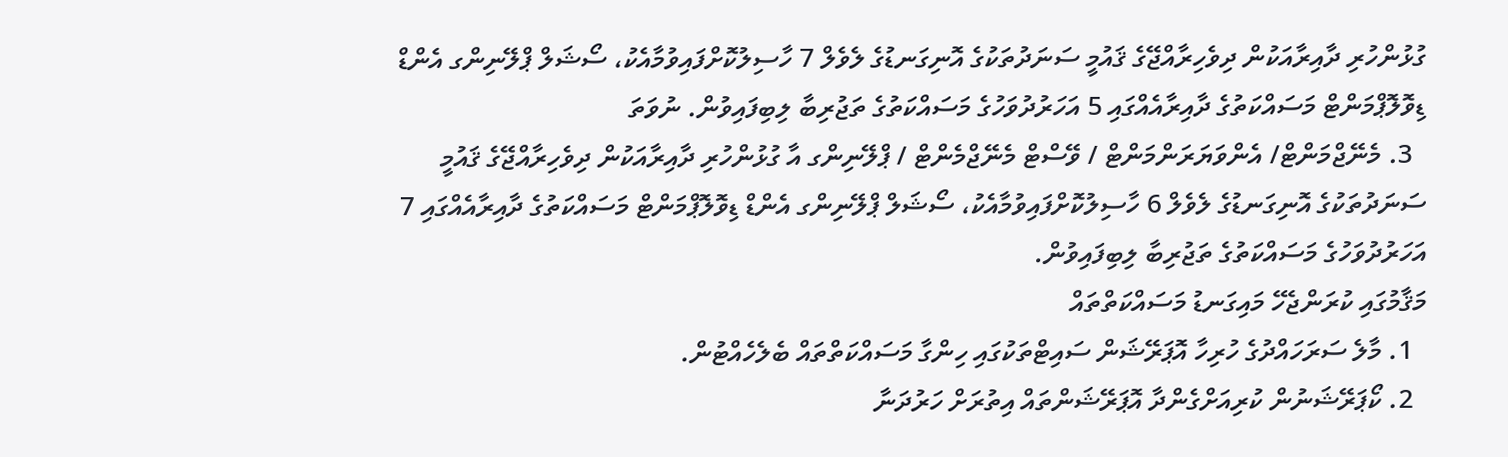ގުޅުންހުރި ދާއިރާއަކުން ދިވެހިރާއްޖޭގެ ޤައުމީ ސަނަދުތަކުގެ އޮނިގަނޑުގެ ލެވެލް 7 ހާސިލުކޮށްފައިވުމާއެކު، ސޯޝަލް ޕްލޭނިންގ އެންޑް ޑިވޮލޮޕްމަންޓް މަސައްކަތުގެ ދާއިރާއެއްގައި 5 އަހަރުދުވަހުގެ މަސައްކަތުގެ ތަޖުރިބާ ލިބިފައިވުން. ނުވަތަ
  3. މެނޭޖްމަންޓް/ އެންވަޔަރަންމަންޓް / ވޭސްޓް މެނޭޖްމެންޓް / ޕްލޭނިންގ އާ ގުޅުންހުރި ދާއިރާއަކުން ދިވެހިރާއްޖޭގެ ޤައުމީ ސަނަދުތަކުގެ އޮނިގަނޑުގެ ލެވެލް 6 ހާސިލުކޮށްފައިވުމާއެކު، ސޯޝަލް ޕްލޭނިންގ އެންޑް ޑިވޮލޮޕްމަންޓް މަސައްކަތުގެ ދާއިރާއެއްގައި 7 އަހަރުދުވަހުގެ މަސައްކަތުގެ ތަޖުރިބާ ލިބިފައިވުން.
މަޤާމުގައި ކުރަންޖެހޭ މައިގަނޑު މަސައްކަތްތައް
  1. މާލެ ސަރަހައްދުގެ ހުރިހާ އޮޕަރޭޝަން ސައިޓްތަކުގައި ހިންގާ މަސައްކަތްތައް ބެލެހެއްޓުން.
  2. ކޯޕަރޭޝަނުން ކުރިއަށްގެންދާ އޮޕަރޭޝަންތައް އިތުރަށް ހަރުދަނާ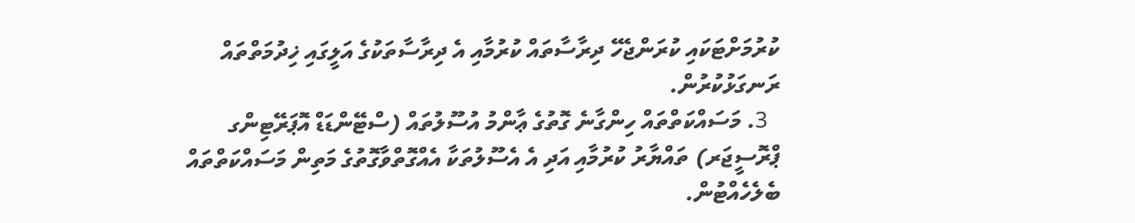ކުރުމަށްޓަކައި ކުރަންޖެހޭ ދިރާސާތައް ކުރުމާއި އެ ދިރާސާތަކުގެ އަލީގައި ޚިދުމަތްތައް ރަނގަޅުކުރުން.
  3. މަސައްކަތްތައް ހިންގާނެ ގޮތުގެ ޢާންމު އުސޫލުތައް (ސްޓޭންޑަޑް އޮޕަރޭޓިންގ ޕްރޮސީޖަރ) ތައްޔާރު ކުރުމާއި އަދި އެ އެސޫލުތަކާ އެއްގޮތްވާގޮތުގެ މަތިން މަސައްކަތްތައް ބެލެހެއްޓުން.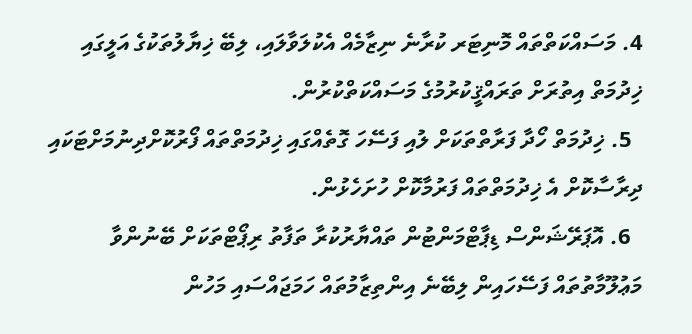4. މަސައްކަތްތައް މޮނިޓަރ ކުރާނެ ނިޒާމެއް އެކުލަވާލައި، ލިބޭ ޚިޔާލުތަކުގެ އަލީގައި ޚިދުމަތް އިތުރަށް ތަރައްޤީކުރުމުގެ މަސައްކަތްކުރުން.
  5. ޚިދުމަތް ހޯދާ ފަރާތްތަކަށް ލުއި ފަސޭހަ ގޮތެއްގައި ޚިދުމަތްތައް ފޯރުކޮށްދިނުމަށްޓަކައި ދިރާސާކޮށް އެ ޚިދުމަތްތައް ފަރުމާކޮށް ހުށަހެޅުން.
  6. އޮޕަރޭޝަންސް ޑިޕާޓްމަންޓުން ތައްޔާރުކުރާ ތަފާތު ރިޕޯޓްތަކަށް ބޭނުންވާ މަޢުލޫމާތުތައް ފަސޭހައިން ލިބޭނެ އިންތިޒާމުތައް ހަމަޖައްސައި މަހުން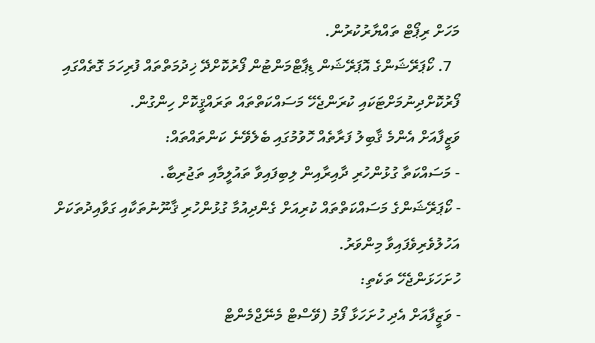މަހަށް ރިޕޯޓް ތައްޔާރުކުރުން.
  7. ކޯޕަރޭޝަންގެ އޮޕަރޭޝަން ޑިޕާޓްމަންޓުން ފޯރުކޮށްދޭ ޚިދުމަތްތައް ފުރިހަމަ ގޮތެއްގައި ފޯރުކޮށްދިނުމަށްޓަކައި ކުރަންޖެހޭ މަސައްކަތްތައް ތަރައްޤީކޮށް ހިންގުން.
ވަޒީފާއަށް އެންމެ ޤާބިލު ފަރާތެއް ހޮވުމުގައި ބެލެވޭނެ ކަންތައްތައް:
- މަސައްކަތާ ގުޅުންހުރި ދާއިރާއިން ލިބިފައިވާ ތައުލީމާއި ތަޖުރިބާ.
- ކޯޕަރޭޝަންގެ މަސައްކަތްތައް ކުރިއަށް ގެންދިއުމާ ގުޅުންހުރި ޤާނޫނުތަކާއި ގަވާއިދުތަކަށް އަހުލުވެރިވެފައިވާ މިންވަރު.
ހުށަހަޅަންޖެހޭ ތަކެތި:
- ވަޒީފާއަށް އެދި ހުށަހަޅާ ފޯމު (ވޭސްޓް މެނޭޖްމެންޓް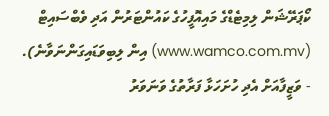ކޯޕަރޭޝަން ލިމިޓެޑްގެ މައިއޮފީހުގެ ކައުންޓަރުން އަދި ވެބްސައިޓް (www.wamco.com.mv) އިން ލިބިވަޑައިގަންނަވާނެ).
- ވަޒީފާއަށް އެދި ހުށަހަޅާ ފަރާތުގެ ވަނަވަރު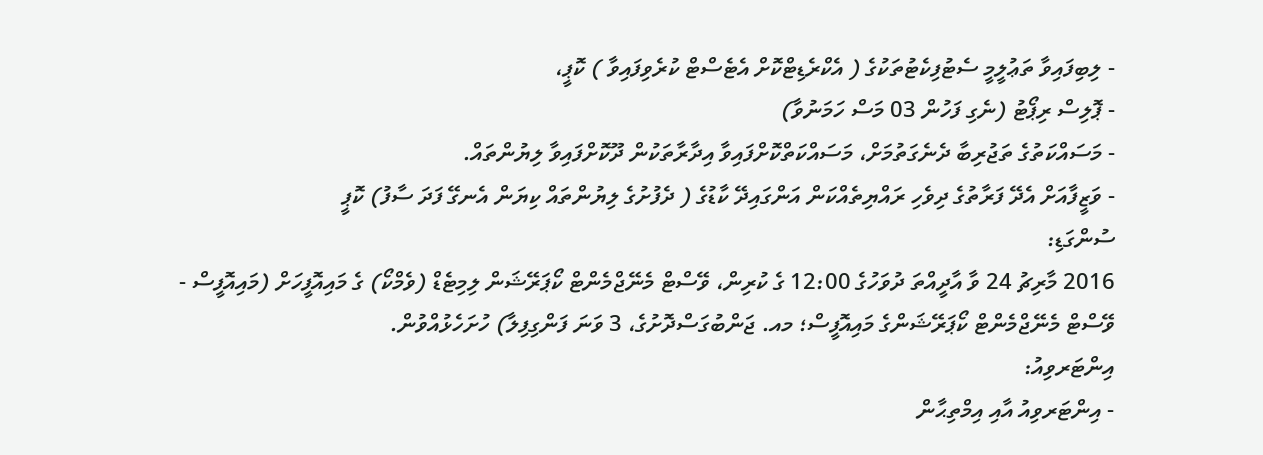- ލިބިފައިވާ ތަޢުލީމީ ސެޓުފިކެޓުތަކުގެ ( އެކްރެޑިޓްކޮށް އެޓެސްޓް ކުރެވިފައިވާ ) ކޮޕީ،
- ޕޮލިސް ރިޕޯޓު (ނެގި ފަހުން 03 މަސް ހަމަނުވާ)
- މަސައްކަތުގެ ތަޖުރިބާ ދެނެގަތުމަށް، މަސައްކަތްކޮށްފައިވާ އިދާރާތަކުން ދޫކޮށްފައިވާ ލިޔުންތައް.
- ވަޒީފާއަށް އެދޭ ފަރާތުގެ ދިވެހި ރައްޔިތެއްކަން އަންގައިދޭ ކާޑުގެ ( ދެފުށުގެ ލިޔުންތައް ކިޔަން އެނގޭ ފަދަ ސާފު) ކޮޕީ
ސުންގަޑި:
2016 މާރިޗު 24 ވާ އާދީއްތަ ދުވަހުގެ 12:00 ގެ ކުރިން، ވޭސްޓް މެނޭޖްމެންޓް ކޯޕަރޭޝަން ލިމިޓެޑް (ވެމްކޯ) ގެ މައިއޮފީހަށް (މައިއޮފީސް - ވޭސްޓް މެނޭޖްމެންޓް ކޯޕަރޭޝަންގެ މައިއޮފީސް؛ މއ. ޖަންބުގަސްދޮށުގެ، 3 ވަނަ ފަންގިފިލާ) ހުށަހެޅުއްވުން.
އިންޓަރވިއު:
- އިންޓަރވިއު އާއި އިމްތިޙާން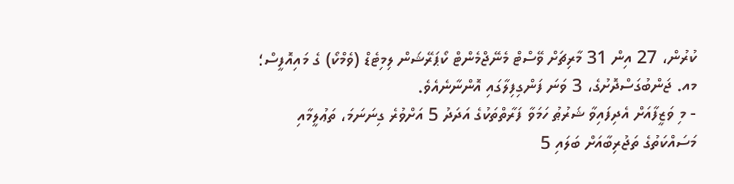ކުރުން، 27 އިން 31 މާރިޗަށް ވޭސްޓް މެނޭޖްމެންޓް ކޯޕަރޭޝަން ލިމިޓެޑް (ވެމްކޯ) ގެ މައިއޮފީސް؛ މއ. ޖަންބުގަސްދޮށުގެ، 3 ވަނަ ފަންގިފިލާގައި އޮންނާނެއެވެ.
- މި ވަޒީފާއަށް އެދިފައިވާ ޝަރުޠު ހަމަވާ ފަރާތްތަކުގެ އަދަދު 5 އަށްވުރެ ގިނަނަމަ، ތަޢުލީމާއި މަސައްކަތުގެ ތަޖުރިބާއަށް ބަލައި 5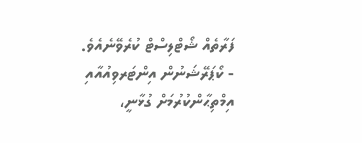ފަރާތެއް ޝޯޓްލިސްޓް ކުރެވޭނެއެވެ.
- ކޯޕަރޭޝަނުން އިންޓަރވިއުއާއި އިމްތިޙާންކުރުމަށް ގުޅާނީ،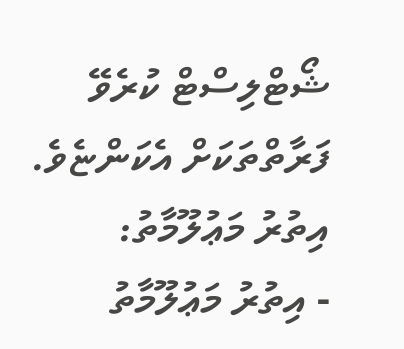ޝޯޓްލިސްޓް ކުރެވޭ ފަރާތްތަކަށް އެކަންޏެވެ.
އިތުރު މަޢުލޫމާތު:
- އިތުރު މަޢުލޫމާތު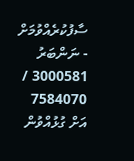ސާފުކުރެއްވުމަށް - ނަންބަރު 3000581 / 7584070 އަށް ގުޅުއްވުން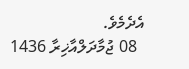އެދެމެވެ.
  08 ޖުމާދަލްއާޚިރާ 1436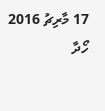17 މާރިޗު 2016
ހޯދާ